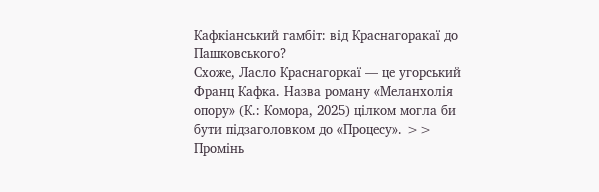Кафкіанський гамбіт: від Краснагоракаї до Пашковського?
Схоже, Ласло Краснагоркаї — це угорський Франц Кафка. Назва роману «Меланхолія опору» (К.: Комора, 2025) цілком могла би бути підзаголовком до «Процесу». >>
Промінь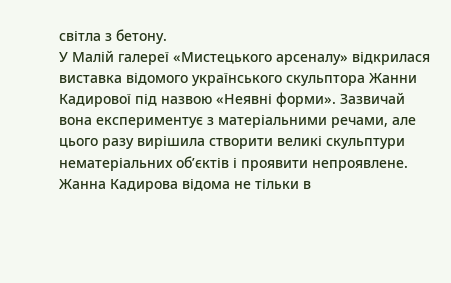світла з бетону.
У Малій галереї «Мистецького арсеналу» відкрилася виставка відомого українського скульптора Жанни Кадирової під назвою «Неявні форми». Зазвичай вона експериментує з матеріальними речами, але цього разу вирішила створити великі скульптури нематеріальних об’єктів і проявити непроявлене.
Жанна Кадирова відома не тільки в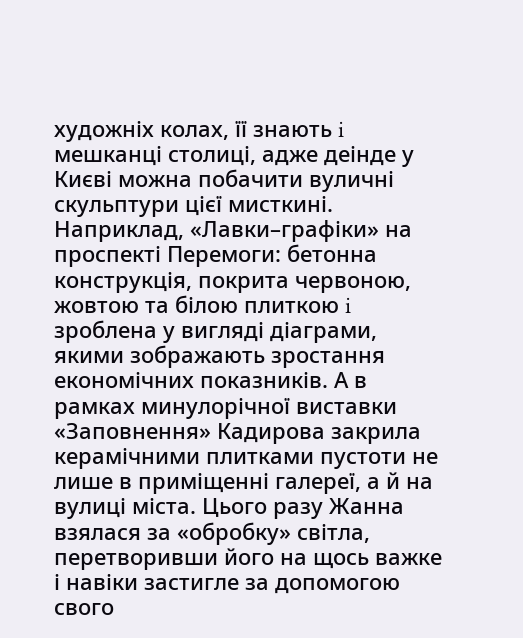художніх колах, її знають i мешканці столиці, адже деінде у Києві можна побачити вуличні скульптури цієї мисткині. Наприклад, «Лавки–графіки» на проспекті Перемоги: бетонна конструкція, покрита червоною, жовтою та білою плиткою i зроблена у вигляді діаграми, якими зображають зростання економічних показників. А в рамках минулорічної виставки «Заповнення» Кадирова закрила керамічними плитками пустоти не лише в приміщенні галереї, а й на вулиці міста. Цього разу Жанна взялася за «обробку» світла, перетворивши його на щось важке і навіки застигле за допомогою свого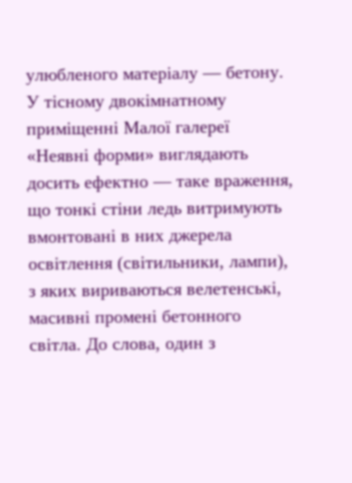улюбленого матеріалу — бетону.
У тісному двокімнатному приміщенні Малої галереї «Неявні форми» виглядають досить ефектно — таке враження, що тонкі стіни ледь витримують вмонтовані в них джерела освітлення (світильники, лампи), з яких вириваються велетенські, масивні промені бетонного світла. До слова, один з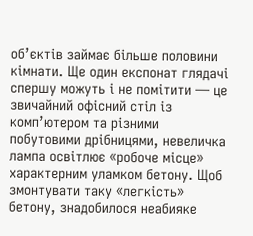об’єктів займає більше половини кімнати. Ще один експонат глядачі спершу можуть і не помітити — це звичайний офісний стіл iз комп’ютером та різними побутовими дрібницями, невеличка лампа освітлює «робоче місце» характерним уламком бетону. Щоб змонтувати таку «легкість» бетону, знадобилося неабияке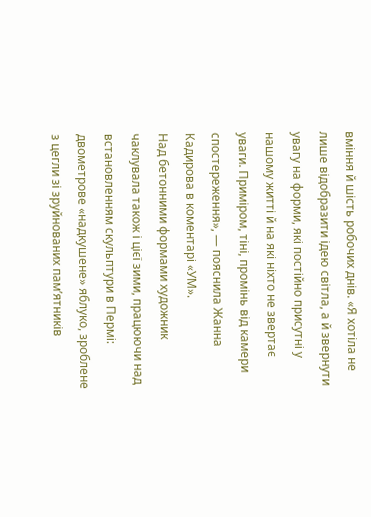вміння й шість робочих днів. «Я хотіла не лише відобразити ідею світла, а й звернути увагу на форми, які постійно присутні у нашому житті й на які ніхто не звертає уваги. Приміром, тіні, промінь від камери спостереження», — пояснила Жанна Кадирова в коментарі «УМ».
Над бетонними формами художник чаклувала також і цієї зими, працюючи над встановленням скульптури в Пермі: двометрове «надкушене» яблуко, зроблене з цегли зі зруйнованих пам’ятників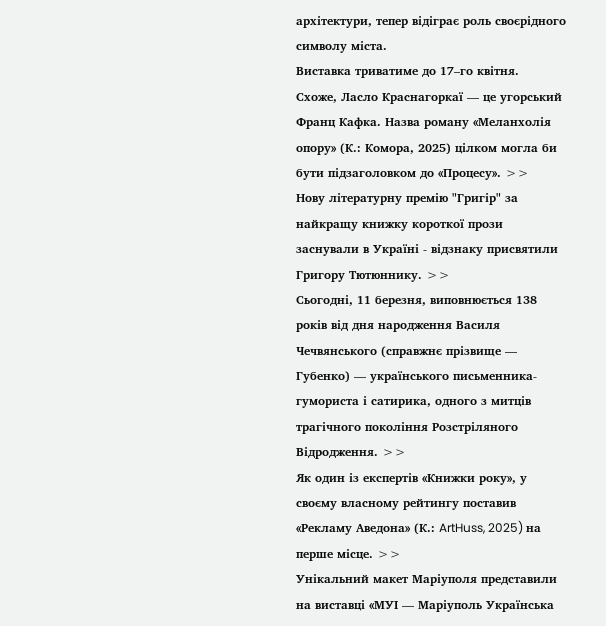архітектури, тепер вiдiграє роль своєрідного символу міста.
Виставка триватиме до 17–го квітня.
Схоже, Ласло Краснагоркаї — це угорський Франц Кафка. Назва роману «Меланхолія опору» (К.: Комора, 2025) цілком могла би бути підзаголовком до «Процесу». >>
Нову літературну премію "Григір" за найкращу книжку короткої прози заснували в Україні - відзнаку присвятили Григору Тютюннику. >>
Сьогодні, 11 березня, виповнюється 138 років від дня народження Василя Чечвянського (справжнє прізвище — Губенко) — українського письменника-гумориста і сатирика, одного з митців трагічного покоління Розстріляного Відродження. >>
Як один із експертів «Книжки року», у своєму власному рейтингу поставив «Рекламу Аведона» (К.: ArtHuss, 2025) на перше місце. >>
Унікальний макет Маріуполя представили на виставці «МУІ — Маріуполь Українська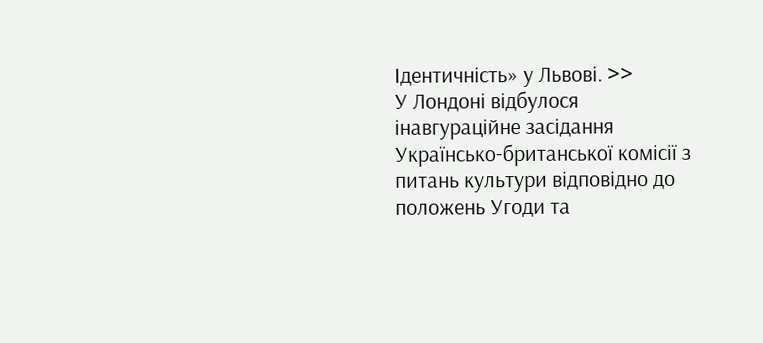Ідентичність» у Львові. >>
У Лондоні відбулося інавгураційне засідання Українсько-британської комісії з питань культури відповідно до положень Угоди та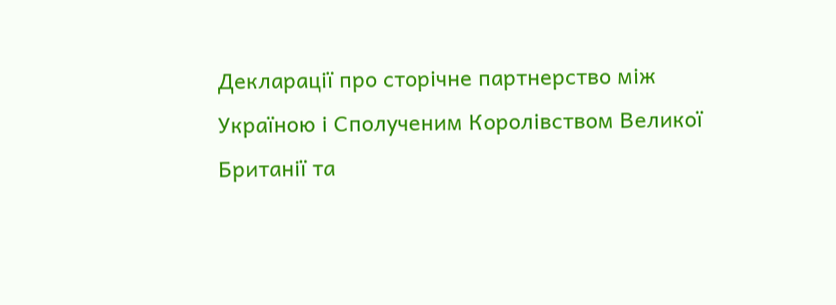Декларації про сторічне партнерство між Україною і Сполученим Королівством Великої Британії та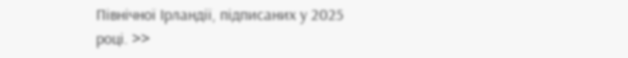Північної Ірландії, підписаних у 2025 році. >>